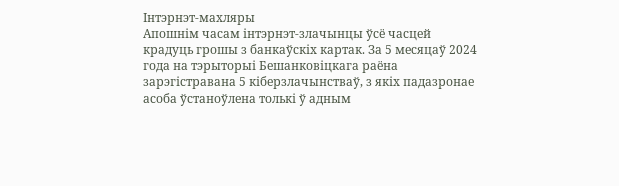Інтэрнэт-махляры
Апошнім часам інтэрнэт-злачынцы ўсё часцей крадуць грошы з банкаўскіх картак. За 5 месяцаў 2024 года на тэрыторыі Бешанковіцкага раёна зарэгістравана 5 кіберзлачынстваў, з якіх падазронае асоба ўстаноўлена толькі ў адным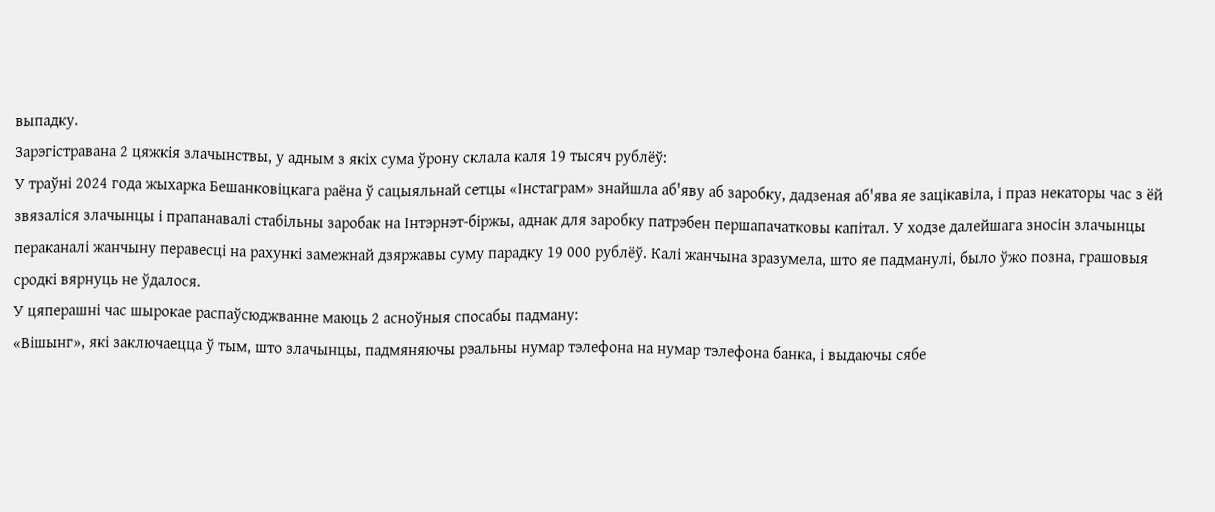выпадку.
Зарэгістравана 2 цяжкія злачынствы, у адным з якіх сума ўрону склала каля 19 тысяч рублёў:
У траўні 2024 года жыхарка Бешанковіцкага раёна ў сацыяльнай сетцы «Інстаграм» знайшла аб'яву аб заробку, дадзеная аб'ява яе зацікавіла, і праз некаторы час з ёй звязаліся злачынцы і прапанавалі стабільны заробак на Інтэрнэт-біржы, аднак для заробку патрэбен першапачатковы капітал. У ходзе далейшага зносін злачынцы пераканалі жанчыну перавесці на рахункі замежнай дзяржавы суму парадку 19 000 рублёў. Калі жанчына зразумела, што яе падманулі, было ўжо позна, грашовыя сродкі вярнуць не ўдалося.
У цяперашні час шырокае распаўсюджванне маюць 2 асноўныя спосабы падману:
«Вішынг», які заключаецца ў тым, што злачынцы, падмяняючы рэальны нумар тэлефона на нумар тэлефона банка, і выдаючы сябе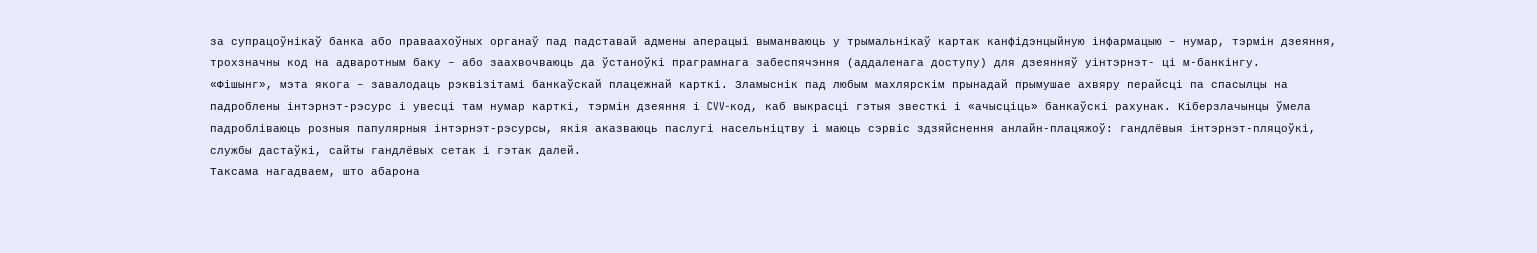за супрацоўнікаў банка або праваахоўных органаў пад падставай адмены аперацыі выманваюць у трымальнікаў картак канфідэнцыйную інфармацыю – нумар, тэрмін дзеяння, трохзначны код на адваротным баку – або заахвочваюць да ўстаноўкі праграмнага забеспячэння (аддаленага доступу) для дзеянняў уінтэрнэт- ці м-банкінгу.
«Фішынг», мэта якога – завалодаць рэквізітамі банкаўскай плацежнай карткі. Зламыснік пад любым махлярскім прынадай прымушае ахвяру перайсці па спасылцы на падроблены інтэрнэт-рэсурс і увесці там нумар карткі, тэрмін дзеяння і CVV-код, каб выкрасці гэтыя звесткі і «ачысціць» банкаўскі рахунак. Кіберзлачынцы ўмела падробліваюць розныя папулярныя інтэрнэт-рэсурсы, якія аказваюць паслугі насельніцтву і маюць сэрвіс здзяйснення анлайн-плацяжоў: гандлёвыя інтэрнэт-пляцоўкі, службы дастаўкі, сайты гандлёвых сетак і гэтак далей.
Таксама нагадваем, што абарона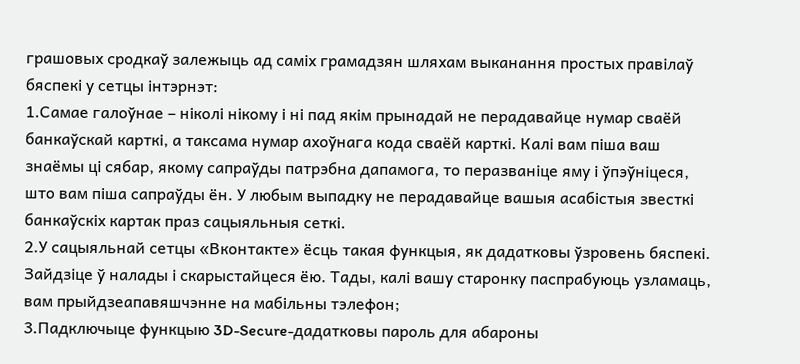грашовых сродкаў залежыць ад саміх грамадзян шляхам выканання простых правілаў бяспекі у сетцы інтэрнэт:
1.Самае галоўнае – ніколі нікому і ні пад якім прынадай не перадавайце нумар сваёй банкаўскай карткі, а таксама нумар ахоўнага кода сваёй карткі. Калі вам піша ваш знаёмы ці сябар, якому сапраўды патрэбна дапамога, то перазваніце яму і ўпэўніцеся, што вам піша сапраўды ён. У любым выпадку не перадавайце вашыя асабістыя звесткі банкаўскіх картак праз сацыяльныя сеткі.
2.У сацыяльнай сетцы «Вконтакте» ёсць такая функцыя, як дадатковы ўзровень бяспекі. Зайдзіце ў налады і скарыстайцеся ёю. Тады, калі вашу старонку паспрабуюць узламаць, вам прыйдзеапавяшчэнне на мабільны тэлефон;
3.Падключыце функцыю 3D-Secure-дадатковы пароль для абароны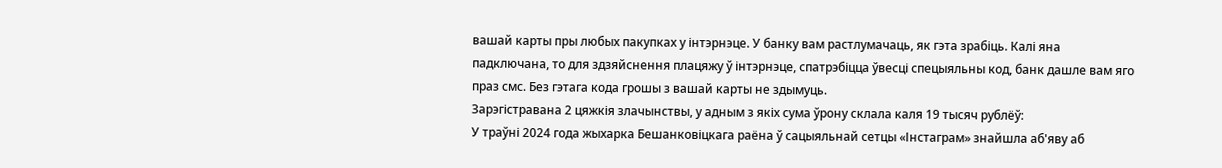вашай карты пры любых пакупках у інтэрнэце. У банку вам растлумачаць, як гэта зрабіць. Калі яна падключана, то для здзяйснення плацяжу ў інтэрнэце, спатрэбіцца ўвесці спецыяльны код, банк дашле вам яго праз смс. Без гэтага кода грошы з вашай карты не здымуць.
Зарэгістравана 2 цяжкія злачынствы, у адным з якіх сума ўрону склала каля 19 тысяч рублёў:
У траўні 2024 года жыхарка Бешанковіцкага раёна ў сацыяльнай сетцы «Інстаграм» знайшла аб'яву аб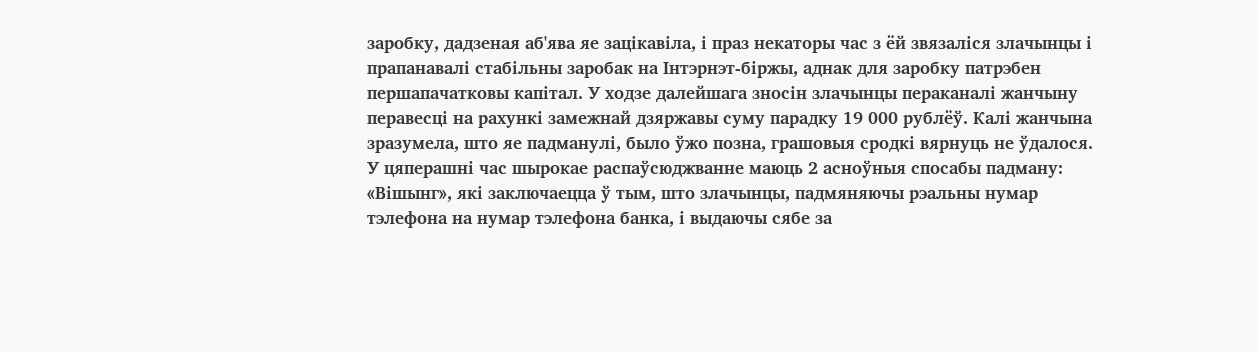заробку, дадзеная аб'ява яе зацікавіла, і праз некаторы час з ёй звязаліся злачынцы і прапанавалі стабільны заробак на Інтэрнэт-біржы, аднак для заробку патрэбен першапачатковы капітал. У ходзе далейшага зносін злачынцы пераканалі жанчыну перавесці на рахункі замежнай дзяржавы суму парадку 19 000 рублёў. Калі жанчына зразумела, што яе падманулі, было ўжо позна, грашовыя сродкі вярнуць не ўдалося.
У цяперашні час шырокае распаўсюджванне маюць 2 асноўныя спосабы падману:
«Вішынг», які заключаецца ў тым, што злачынцы, падмяняючы рэальны нумар тэлефона на нумар тэлефона банка, і выдаючы сябе за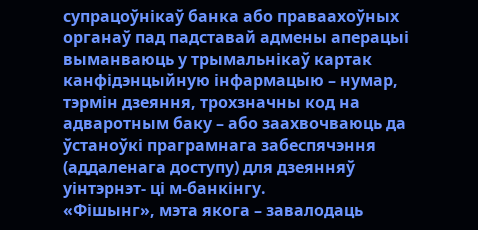супрацоўнікаў банка або праваахоўных органаў пад падставай адмены аперацыі выманваюць у трымальнікаў картак канфідэнцыйную інфармацыю – нумар, тэрмін дзеяння, трохзначны код на адваротным баку – або заахвочваюць да ўстаноўкі праграмнага забеспячэння (аддаленага доступу) для дзеянняў уінтэрнэт- ці м-банкінгу.
«Фішынг», мэта якога – завалодаць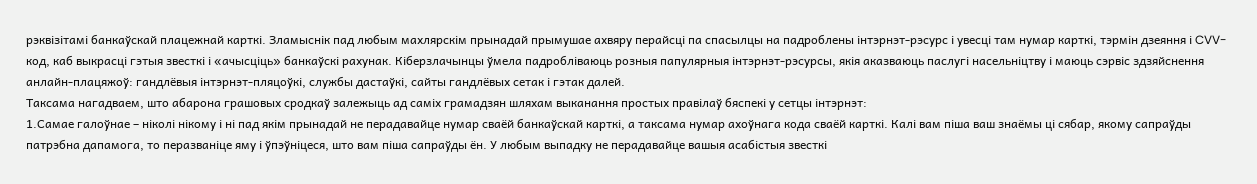рэквізітамі банкаўскай плацежнай карткі. Зламыснік пад любым махлярскім прынадай прымушае ахвяру перайсці па спасылцы на падроблены інтэрнэт-рэсурс і увесці там нумар карткі, тэрмін дзеяння і CVV-код, каб выкрасці гэтыя звесткі і «ачысціць» банкаўскі рахунак. Кіберзлачынцы ўмела падробліваюць розныя папулярныя інтэрнэт-рэсурсы, якія аказваюць паслугі насельніцтву і маюць сэрвіс здзяйснення анлайн-плацяжоў: гандлёвыя інтэрнэт-пляцоўкі, службы дастаўкі, сайты гандлёвых сетак і гэтак далей.
Таксама нагадваем, што абарона грашовых сродкаў залежыць ад саміх грамадзян шляхам выканання простых правілаў бяспекі у сетцы інтэрнэт:
1.Самае галоўнае – ніколі нікому і ні пад якім прынадай не перадавайце нумар сваёй банкаўскай карткі, а таксама нумар ахоўнага кода сваёй карткі. Калі вам піша ваш знаёмы ці сябар, якому сапраўды патрэбна дапамога, то перазваніце яму і ўпэўніцеся, што вам піша сапраўды ён. У любым выпадку не перадавайце вашыя асабістыя звесткі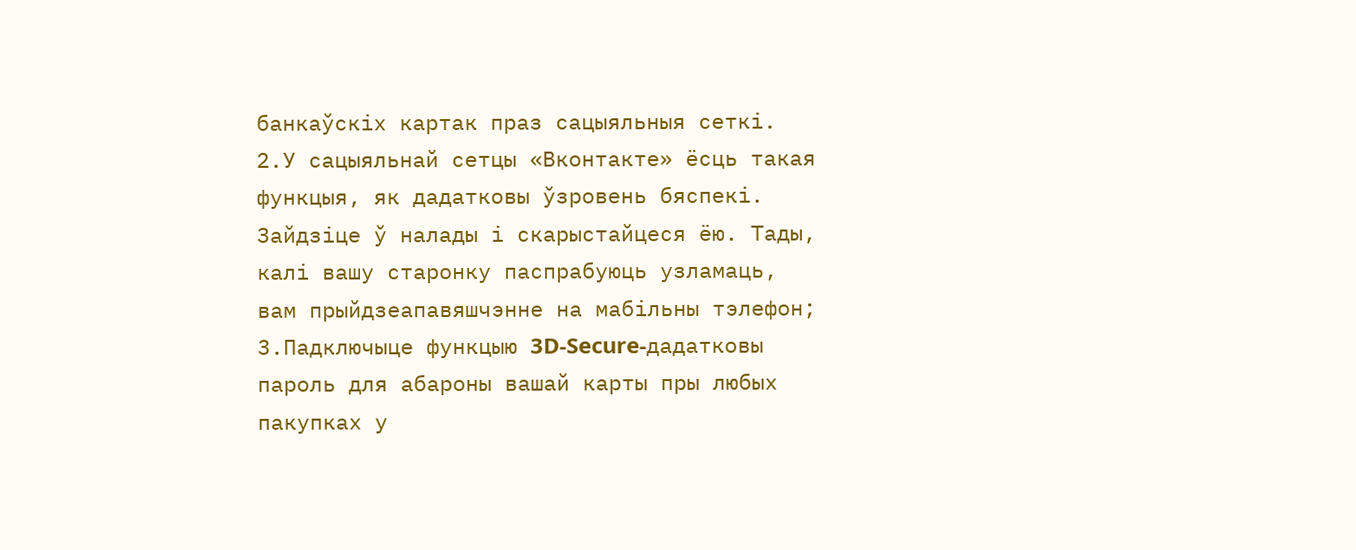банкаўскіх картак праз сацыяльныя сеткі.
2.У сацыяльнай сетцы «Вконтакте» ёсць такая функцыя, як дадатковы ўзровень бяспекі. Зайдзіце ў налады і скарыстайцеся ёю. Тады, калі вашу старонку паспрабуюць узламаць, вам прыйдзеапавяшчэнне на мабільны тэлефон;
3.Падключыце функцыю 3D-Secure-дадатковы пароль для абароны вашай карты пры любых пакупках у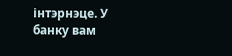інтэрнэце. У банку вам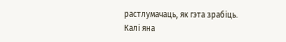растлумачаць, як гэта зрабіць. Калі яна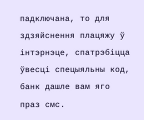падключана, то для здзяйснення плацяжу ў інтэрнэце, спатрэбіцца ўвесці спецыяльны код, банк дашле вам яго праз смс.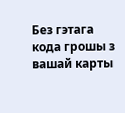Без гэтага кода грошы з вашай карты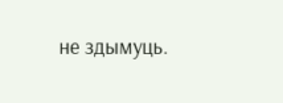не здымуць.